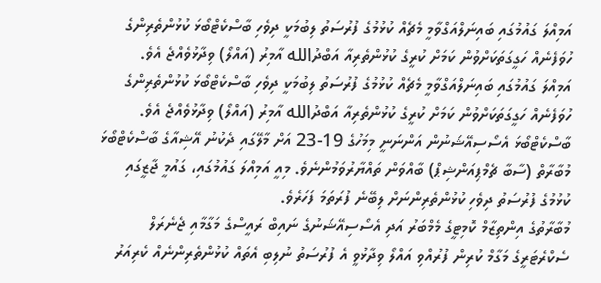އަމިއްލަ ގައުމުގައި ބައިނަލްއަގްވާމީ މެޗެއް ކުޅުމުގެ ފުރުސަތު ލިބުމަކީ ދިވެހި ބާސްކެޓްބޯޅަ ކުޅުންތެރިންގެ ހުވަފެނެއް ހަގީގަތަކަށްވުން ކަމަށް ކުރީގެ ކުޅުންތެރިއާ އަބްދުالله އާމިރު (އައްލޯ) ވިދާޅުވެއްޖެ އެވެ.
އަމިއްލަ ގައުމުގައި ބައިނަލްއަގްވާމީ މެޗެއް ކުޅުމުގެ ފުރުސަތު ލިބުމަކީ ދިވެހި ބާސްކެޓްބޯޅަ ކުޅުންތެރިންގެ ހުވަފެނެއް ހަގީގަތަކަށްވުން ކަމަށް ކުރީގެ ކުޅުންތެރިއާ އަބްދުالله އާމިރު (އައްލޯ) ވިދާޅުވެއްޖެ އެވެ.
ބާސްކެޓްބޯޅަ އެސޯސިއޭޝަނުން އަންނަނީ މިމަހުގެ 19-23 އަށް މާލޭގައި ދެކުނު އޭޝިއާގެ ބާސްކެޓްބޯޅަ މުބާރާތް (ސާބާ ޗެމްޕިއަންޝިޕް) ބާއްވަން ތައްޔާރުވަމުންނެވެ. މިއީ އަމިއްލަ ގައުމުގައި، ގައުމީ ޖާޒީގައި ކުޅުމުގެ ފުރުސަތު ދިވެހި ކުޅުންތެރިންނަށް ލިބޭނެ ފުރަތަމަ ފަހަރެވެ.
މުބާރާތުގެ އިންތިޒާމް ކޮމިޓީގެ މެމްބަރު އަދި އެސޯސިއޭޝަނުގެ ނައިބް ރައީސްގެ މަގާމާއި ޖެނެރަލް ސެކްރެޓަރީގެ މަގާމް ކުރިން ފުރުއްވި އައްލޯ ވިދާޅުވީ އެ ފުރުސަތު ނުލިބި އެތައް ކުޅުންތެރިންނެއް ކެރިއަރު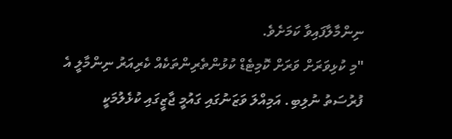ނިންމާލާފައިވާ ކަމަށެވެ.
"މި ކުޅިވަރަށް ވަރަށް ކޮމިޓެޑް ކުޅުންތެރިންތަކެއް ކެރިއަރު ނިންމާލީ އެ ފުރުސަތު ނުލިބި. އަމިއްލަ ވަޒަނުގައި ގައުމީ ޖާޒީގައި ކުޅެލުމަކީ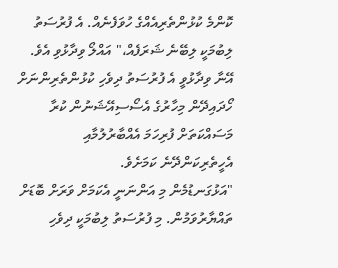ކޮންމެ ކުޅުންތެރިއެއްގެ ހުވަފެނެއް. އެ ފުރުސަތު ލިބުމަކީ ލިބޭނެ ޝަރަފެއް،" އައްލޯ ވިދާޅުވި އެވެ.
އޭނާ ވިދާޅުވީ އެ ފުރުސަތު ދިވެހި ކުޅުންތެރިންނަށް ހޯދައިދޭން މިހާރުގެ އެސޯސިއޭޝަނުން ކުރާ މަސައްކަތަށް ފުރިހަމަ އެއްބާރުލުމާއި އެހީތެރިކަންދޭނެ ކަމަށެވެ.
"އަޅުގަނޑުމެން މި އަންނަނީ އެކަމަށް ވަރަށް ބޮޑަށް ތައްޔާރުވަމުން. މި ފުރުސަތު ލިބުމަކީ ދިވެހި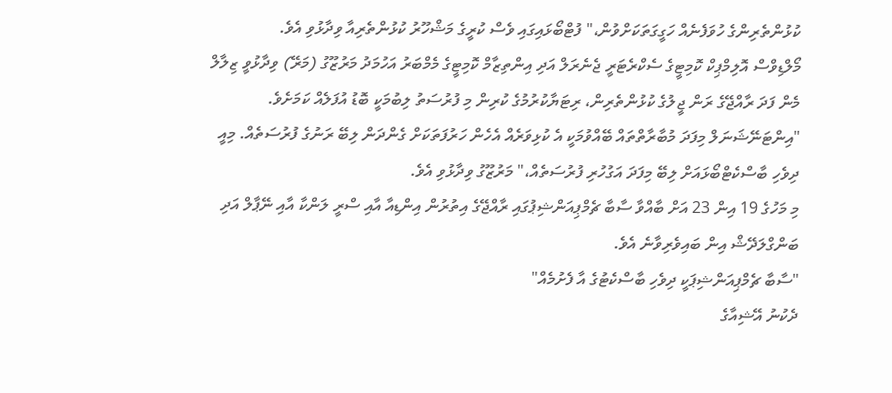ކުޅުންތެރިންގެ ހުވަފެނެއް ހަގީގަތަކަށްވުން،" ފުޓްބޯޅައިގައި ވެސް ކުރީގެ މަޝްހޫރު ކުޅުންތެރިއާ ވިދާޅުވި އެވެ.
މޯލްޑިވްސް އޮލިމްޕިކް ކޮމިޓީގެ ސެކްރެޓަރީ ޖެނެރަލް އަދި އިންތިޒާމް ކޮމިޓީގެ މެމްބަރު އަހުމަދު މަރުޒޫގު (މަރޭ) ވިދާޅުވީ ޒިލާލް މެން ފަދަ ރާއްޖޭގެ ރަން ޖީލުގެ ކުޅުންތެރިން، ރިޓަޔާކުރުމުގެ ކުރިން މި ފުރުސަތު ލިބުމަކީ ބޮޑު އުފަލެއް ކަމަށެވެ.
"އިންޓަނޭޝަނަލް މިފަދަ މުބާރާތްތައް ބޭއްވުމަކީ އެ ކުޅިވަރެއް އެހެން ހަރުފަތަކަށް ގެންދަން ލިބޭ ރަނުގެ ފުރުސަތެއް. މިއީ ދިވެހި ބާސްކެޓްބޯޅައަށް ލިބޭ މިފަދަ އަގުހުރި ފުރުސަތެއް،" މަރުޒޫގު ވިދާޅުވި އެވެ.
މި މަހުގެ 19 އިން 23 އަށް ބާއްވާ ސާބާ ޗެމްޕިއަންޝިޕުގައި ރާއްޖޭގެ އިތުރުން އިންޑިއާ އާއި ސްރީ ލަންކާ އާއި ނޭޕާލް އަދި ބަންގްލަދޭޝް އިން ބައިވެރިވާނެ އެވެ.
"ސާބާ ޗެމްޕިއަންޝިޕަކީ ދިވެހި ބާސްކެޓުގެ އާ ފެށުމެއް"
ދެކުނު އޭޝިއާގެ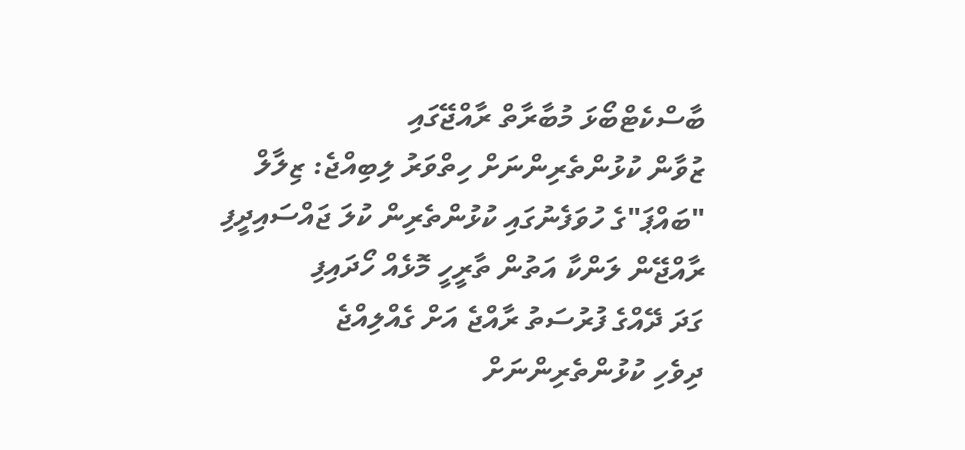ބާސްކެޓްބޯޅަ މުބާރާތް ރާއްޖޭގައި
ޒުވާން ކުޅުންތެރިންނަށް ހިތްވަރު ލިބިއްޖެ: ޒިލާލް
"ބައްޕަ"ގެ ހުވަފެނުގައި ކުޅުންތެރިން ކުލަ ޖައްސައިދީފި
ރާއްޖޭން ލަންކާ އަތުން ތާރީހީ މޮޅެއް ހޯދައިފި
ގަދަ ދޭއްގެ ފުރުސަތު ރާއްޖެ އަށް ގެއްލިއްޖެ
ދިވެހި ކުޅުންތެރިންނަށް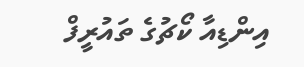އިންޑިއާ ކޯޗުގެ ތައުރީފް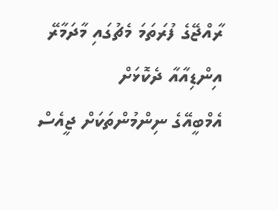ރާއްޖޭގެ ފުރަތަމަ މެޗުގައި މާދަމާރޭ އިންޑިއާއާ ދެކޮޅަށް
އެމްބީއޭގެ ނިންމުންތަކަށް ޖީއެސް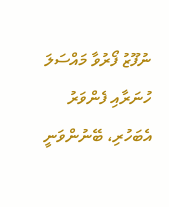ނުފޫޒު ފޯރުވާ މައްސަލަ
ހުނަރާއި ފެންވަރު އެބަހުރި، ބޭނުންވަނީ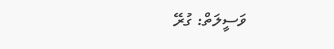ވަސީލަތް: ގުރޭ